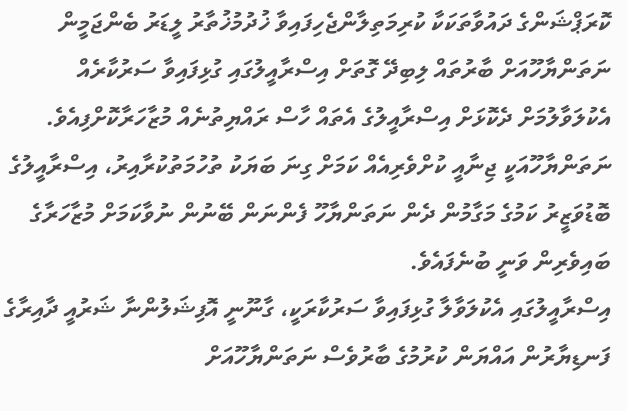ކޮރަޕްޝަންގެ ދައުވާތަކަކާ ކުރިމަތިލާންޖެހިފައިވާ ޚުދުމުޚުތާރު ލީޑަރު ބެންޖަމީން ނަތަންޔާހޫއަށް ބާރުތައް ލިބިދޭ ގޮތަށް އިސްރާއީލުގައި ގުޅިފައިވާ ސަރުކާރެއް އެކުލަވާލުމަށް ދެކޮޅަށް އިސްރާއީލުގެ އެތައް ހާސް ރައްޔިތުނެއް މުޒާހަރާކޮށްފިއެވެ.
ނަތަންޔާހޫއަކީ ޖިނާއީ ކުށްވެރިއެއް ކަމަށް ގިނަ ބަޔަކު ތުހުމަތުކުރާއިރު، އިސްރާއީލުގެ ބޮޑުވަޒީރު ކަމުގެ މަގާމުން ދެން ނަތަންޔާހޫ ފެންނަން ބޭނުން ނުވާކަމަށް މުޒާހަރާގެ ބައިވެރިން ވަނީ ބުނެފައެވެ.
އިސްރާއީލުގައި އެކުލަވާލާ ގުޅިފައިވާ ސަރުކާރަކީ، ގާނޫނީ އޮފިޝަލުންނާ ޝަރުއީ ދާއިރާގެ ފަނޑިޔާރުން އައްޔަން ކުރުމުގެ ބާރުވެސް ނަތަންޔާހޫއަށް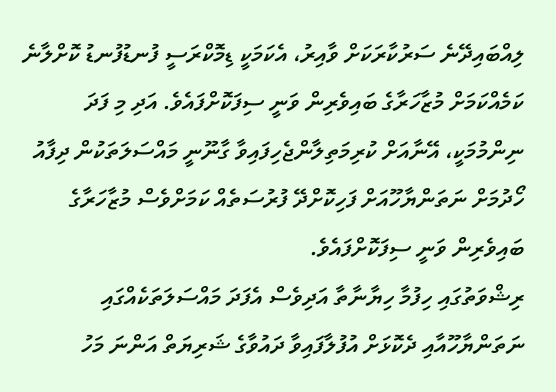ލިއްބައިދޭނެ ސަރުކާރަކަށް ވާއިރު، އެކަމަކީ ޑިމޮކްރަސީ ފުނޑުފުނޑު ކޮށްލާނެ ކަމެއްކަމަށް މުޒާހަރާގެ ބައިވެރިން ވަނީ ސިފަކޮށްފައެވެ. އަދި މި ފަދަ ނިންމުމަކީ، އޭނާއަށް ކުރިމަތިލާންޖެހިފައިވާ ގާނޫނީ މައްސަލަތަކުން ދިފާއު ހޯދުމަށް ނަތަންޔާހޫއަށް ފަހިކޮށްދޭ ފުރުސަތެއް ކަމަށްވެސް މުޒާހަރާގެ ބައިވެރިން ވަނީ ސިފަކޮށްފައެވެ.
ރިޝްވަތުގައި ހިފުމާ ހިޔާނާތާ އަދިވެސް އެފަދަ މައްސަލަތަކެއްގައި ނަތަންޔާހޫއާއި ދެކޮޅަށް އުފުލާފައިވާ ދައުވާގެ ޝަރިޔަތް އަންނަ މަހު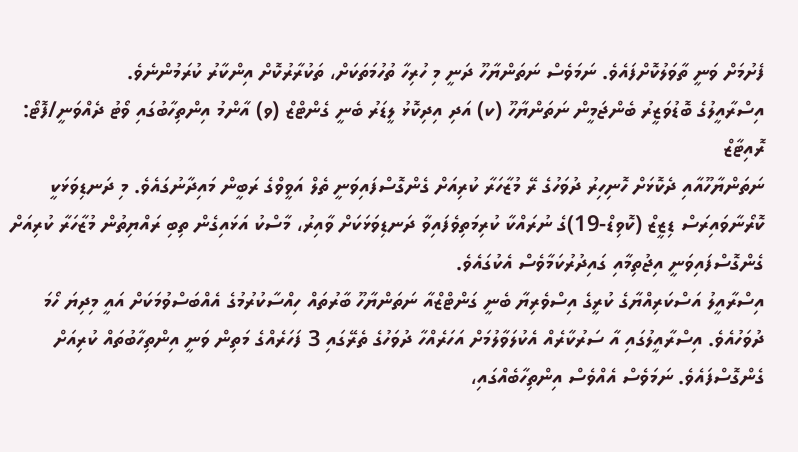ފެށުމަށް ވަނީ ތާވަލުކޮށްފައެވެ. ނަމަވެސް ނަތަންޔާހޫ ދަނީ މި ހުރިހާ ތުހުމަތަކަށް، ތަކުރާރުކޮށް އިންކާރު ކުރަމުންނެވެ.
އިސްރާއީލުގެ ބޮޑުވަޒީރު ބެންޖަމީން ނަތަންޔާހޫ (ކ) އަދި އިދިކޮޅު ލީޑަރު ބެނީ ގެންޓްޒް (ވ) އާންމު އިންތިހާބުގައި ވޯޓު ދެއްވަނީ/ފޮޓޯ: ރޮއިޓާޒް
ނަތަންޔާހޫއާއި ދެކޮޅަށް ހޮނިހިރު ދުވަހުގެ ރޭ މުޒާހަރާ ކުރިއަށް ގެންގޮސްފައިވަނީ ތެލް އަވީވްގެ ރަބީން މައިދާނުގައެވެ. މި ދަނޑިވަޅަކީ ކޮރޯނާވައިރަސް ޑިޒީޒް (ކޮވިޑް-19)ގެ ނުރައްކާ ކުރިމަތިވެފައިވާ ދަނޑިވަޅަކަށް ވާއިރު، މާސްކު އަޅައިގެން ތިބި ރައްޔިތުން މުޒާހަރާ ކުރިއަށް ގެންގޮސްފައިވަނީ އިޖުތިމާއި ގައިދުރުކަމާވެސް އެކުގައެވެ.
އިސްރާއީލު އަސްކަރިއްޔާގެ ކުރީގެ އިސްވެރިޔާ ބެނީ ގަންޓްޒްއާ ނަތަންޔާހޫ ބާރުތައް ހިއްސާކުރުމުގެ އެއްބަސްވުމަކަށް އައީ މިދިޔަ ހޯމަ ދުވަހުއެވެ. އިސްރާއީލުގައި އާ ސަރުކާރެއް އެކުލަވާލުމަށް އަހަރެއްހާ ދުވަހުގެ ތެރޭގައި 3 ފަހަރެއްގެ މަތިން ވަނީ އިންތިހާބުތައް ކުރިއަށް ގެންގޮސްފައެވެ. ނަމަވެސް އެއްވެސް އިންތިހާބެއްގައި،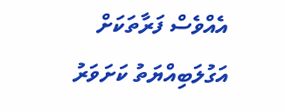އެއްވެސް ފަރާތަކަށް އަގުލަބިއްޔަތު ކަށަވަރު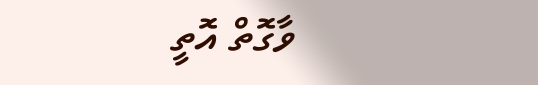ވާގޮތް އޮތީ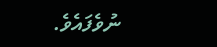ނުވެފައެވެ.